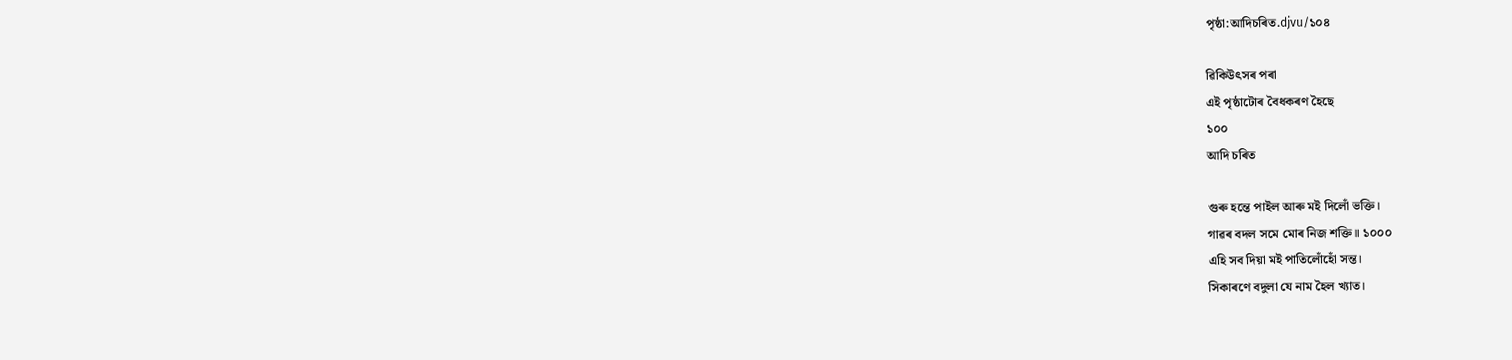পৃষ্ঠা:আদিচৰিত.djvu/১০৪

ৱিকিউৎসৰ পৰা
এই পৃষ্ঠাটোৰ বৈধকৰণ হৈছে
১০০
আদি চৰিত

গুৰু হন্তে পাইল আৰু মই দিলোঁ ভক্তি।
গাৱৰ বদল সমে মোৰ নিজ শক্তি॥ ১০০০
এহি সব দিয়া মই পাতিলোঁহোঁ সন্ত।
সিকাৰণে বদুলা যে নাম হৈল খ্যাত।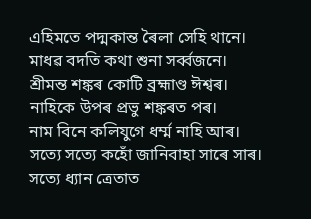এহিমতে পদ্মকান্ত ৰৈলা সেহি থানে।
মাধৱ বদতি কথা শুনা সৰ্ব্বজনে।
শ্ৰীমন্ত শঙ্কৰ কোটি ব্ৰহ্মাণ্ড ঈশ্বৰ।
নাহিকে উপৰ প্ৰভু শঙ্কৰত পৰ।
নাম বিনে কলিযুগে ধৰ্ম্ম নাহি আৰ।
সত্যে সত্যে কহোঁ জানিবাহা সাৰে সাৰ।
সত্যে ধ্যান ত্ৰেতাত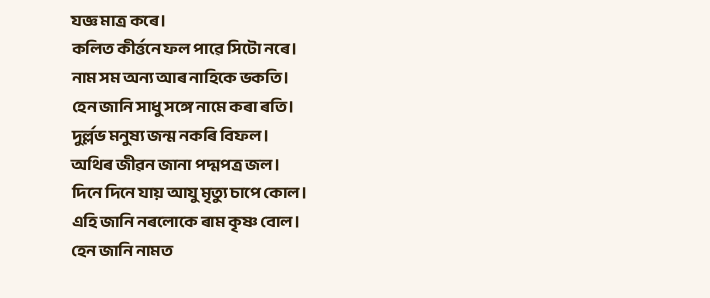যজ্ঞ মাত্ৰ কৰে।
কলিত কীৰ্ত্তনে ফল পাৱে সিটো নৰে।
নাম সম অন্য আৰ নাহিকে ভকতি।
হেন জানি সাধু সঙ্গে নামে কৰা ৰতি।
দুৰ্ল্লভ মনুষ্য জন্ম নকৰি বিফল।
অথিৰ জীৱন জানা পদ্মপত্ৰ জল।
দিনে দিনে যায় আযু মৃত্যু চাপে কোল।
এহি জানি নৰলোকে ৰাম কৃষ্ণ বোল।
হেন জানি নামত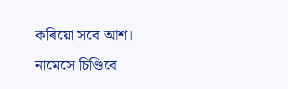কৰিয়ো সবে আশ।
নামেসে চিণ্ডিবে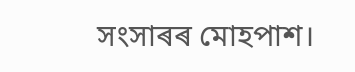সংসাৰৰ মোহপাশ।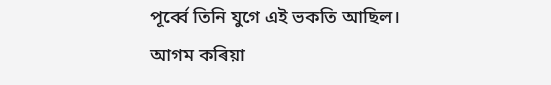পূৰ্ব্বে তিনি যুগে এই ভকতি আছিল।
আগম কৰিয়া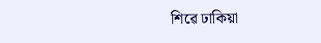শিৱে ঢাকিয়া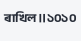ৰাখিল॥১০১০